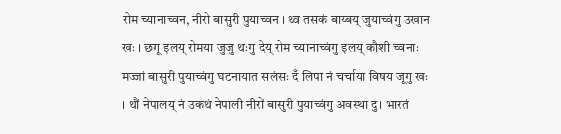रोम च्यानाच्वन, नीरो बासुरी पुयाच्वन । थ्व तसकं बाय्बय् जुयाच्वंगु उखान खः । छगू इलय् रोमया जुजु थःगु देय् रोम च्यानाच्वंगु इलय् कौशी च्वनाः मज्जां बासुरी पुयाच्वंगु घटनायात सलंसः दँ लिपा नं चर्चाया विषय जूगु खः । थौं नेपालय् नं उकथं नेपाली नीरों बासुरी पुयाच्वंगु अवस्था दु। भारतं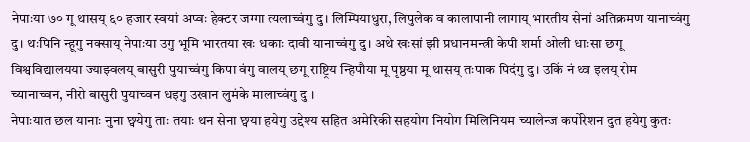नेपाःया ७० गू थासय् ६० हजार स्वयां अप्वः हेक्टर जग्गा त्यलाच्वंगु दु। लिम्पियाधुरा, लिपुलेक व कालापानी लागाय् भारतीय सेनां अतिक्रमण यानाच्वंगु दु। थःपिनि न्हूगु नक्साय् नेपाःया उगु भूमि भारतया खः धकाः दावी यानाच्वंगु दु। अथे खःसां झी प्रधानमन्त्री केपी शर्मा ओली धाःसा छगू विश्वविद्यालयया ज्याझ्वलय् बासुरी पुयाच्वंगु किपा वंगु वालय् छगू राष्ट्रिय न्हिपौया मू पृष्ठया मू थासय् तःपाक पिदंगु दु। उकिं नं थ्व इलय् रोम च्यानाच्वन, नीरो बासुरी पुयाच्वन धइगु उखान लुमंके मालाच्वंगु दु ।
नेपाःयात छल यानाः नुना छ्वयेगु ताः तयाः थन सेना छ्वया हयेगु उद्देश्य सहित अमेरिकी सहयोग नियोग मिलिनियम च्यालेन्ज कर्पोरेशन दुत हयेगु कुतः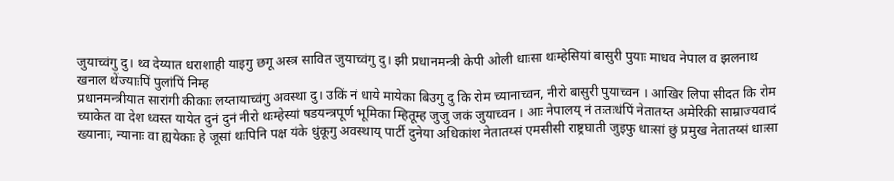जुयाच्वंगु दु। थ्व देय्यात धराशाही याइगु छगू अस्त्र सावित जुयाच्वंगु दु। झी प्रधानमन्त्री केपी ओली धाःसा थःम्हेसियां बासुरी पुयाः माधव नेपाल व झलनाथ खनाल थेंज्याःपिं पुलांपिं निम्ह
प्रधानमन्त्रीयात सारांगी कीकाः लय्तायाच्वंगु अवस्था दु। उकिं नं धाये मायेका बिउगु दु कि रोम च्यानाच्वन, नीरो बासुरी पुयाच्वन । आखिर लिपा सीदत कि रोम च्याकेत वा देश ध्वस्त यायेत दुनं दुनं नीरो थःम्हेस्यां षडयन्त्रपूर्ण भूमिका म्हितूम्ह जुजु जकं जुयाच्वन । आः नेपालय् नं तःतःधंपिं नेतातय्त अमेरिकी साम्राज्यवादं ख्यानाः, न्यानाः वा ह्ययेकाः हे जूसां थःपिनि पक्ष यंके धुंकूगु अवस्थाय् पार्टी दुनेया अधिकांश नेतातय्सं एमसीसी राष्ट्रघाती जुइफु धाःसां छुं प्रमुख नेतातय्सं धाःसा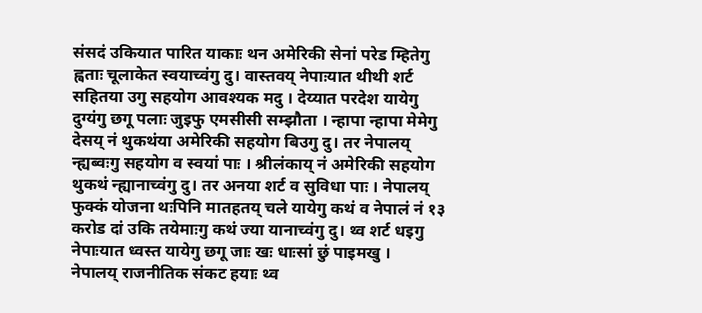संसदं उकियात पारित याकाः थन अमेरिकी सेनां परेड म्हितेगु ह्वताः चूलाकेत स्वयाच्वंगु दु। वास्तवय् नेपाःयात थीथी शर्ट सहितया उगु सहयोग आवश्यक मदु । देय्यात परदेश यायेगु दुग्यंगु छगू पलाः जुइफु एमसीसी सम्झौता । न्हापा न्हापा मेमेगु देसय् नं थुकथंया अमेरिकी सहयोग बिउगु दु। तर नेपालय् न्ह्यब्वःगु सहयोग व स्वयां पाः । श्रीलंकाय् नं अमेरिकी सहयोग थुकथं न्ह्यानाच्वंगु दु। तर अनया शर्ट व सुविधा पाः । नेपालय् फुक्कं योजना थःपिनि मातहतय् चले यायेगु कथं व नेपालं नं १३ करोड दां उकि तयेमाःगु कथं ज्या यानाच्वंगु दु। थ्व शर्ट धइगु नेपाःयात ध्वस्त यायेगु छगू जाः खः धाःसां छुं पाइमखु ।
नेपालय् राजनीतिक संकट हयाः थ्व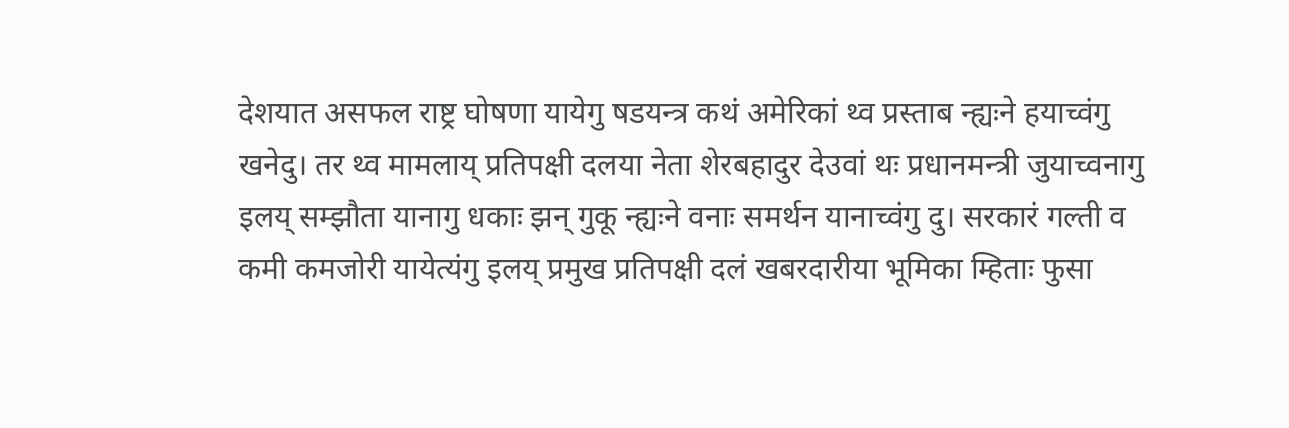देशयात असफल राष्ट्र घोषणा यायेगु षडयन्त्र कथं अमेरिकां थ्व प्रस्ताब न्ह्यःने हयाच्वंगु खनेदु। तर थ्व मामलाय् प्रतिपक्षी दलया नेता शेरबहादुर देउवां थः प्रधानमन्त्री जुयाच्वनागु इलय् सम्झौता यानागु धकाः झन् गुकू न्ह्यःने वनाः समर्थन यानाच्वंगु दु। सरकारं गल्ती व कमी कमजोरी यायेत्यंगु इलय् प्रमुख प्रतिपक्षी दलं खबरदारीया भूमिका म्हिताः फुसा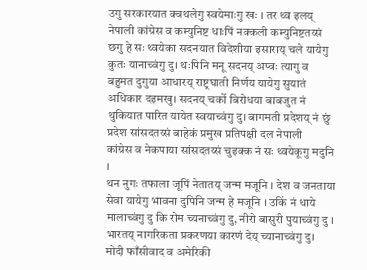उगु सरकारयात क्वथलेगु स्वयेमाःगु खः । तर थ्व इलय् नेपाली कांग्रेस व कम्युनिष्ट धाःपिं नक्कली कम्युनिष्टतय्सं छगु हे सः थ्वयेका सदनयात विदेशीया इसाराय् चले यायेगु कुतः यानाच्वंगु दु। थःपिनि मनू सदनय् अप्वः त्यागु व बहुमत दुगुया आधारय् राष्ट्रघाती निर्णय यायेगु सुयातं अधिकार दइमखु। सदनय् चर्को बिरोधया बाबजुत नं थुकियात पारित यायेत स्वयाच्वंगु दु। बागमती प्रदेशय् नं छुं प्रदेश सांसदतय्सं बाहेकं प्रमुख प्रतिपक्षी दल नेपाली
कांग्रेस व नेकपाया सांसदतय्सं चुइक्क नं सः थ्वयेकूगु मदुनि ।
थन नुगः तफाला जूपिं नेतातय् जन्म मजूनि । देश व जनताया सेवा यायेगु भावना दुपिनि जन्म हे मजूनि । उकिं नं धाये मालाच्वंगु दु कि रोम च्यनाच्वंगु दु, नीरो बासुरी पुयाच्वंगु दु ।
भारतय् नागरिकता प्रकरणया कारणं देय् च्यानाच्वंगु दु। मोदी फाँसीवाद व अमेरिकी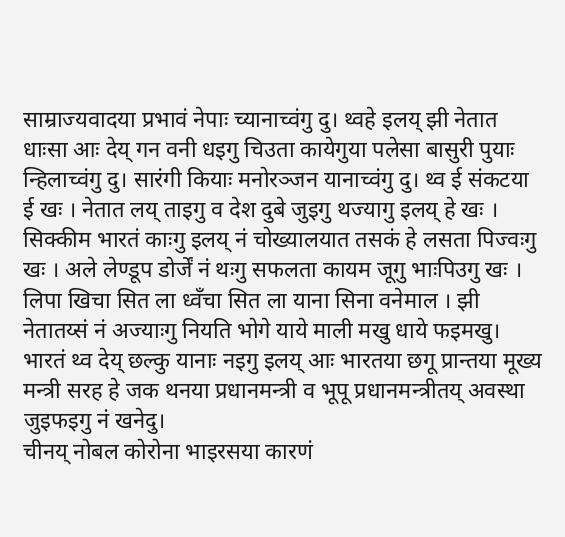साम्राज्यवादया प्रभावं नेपाः च्यानाच्वंगु दु। थ्वहे इलय् झी नेतात धाःसा आः देय् गन वनी धइगु चिउता कायेगुया पलेसा बासुरी पुयाः न्हिलाच्वंगु दु। सारंगी कियाः मनोरञ्जन यानाच्वंगु दु। थ्व ई संकटया ई खः । नेतात लय् ताइगु व देश दुबे जुइगु थज्यागु इलय् हे खः । सिक्कीम भारतं काःगु इलय् नं चोख्यालयात तसकं हे लसता पिज्वःगु खः । अले लेण्डूप डोर्जें नं थःगु सफलता कायम जूगु भाःपिउगु खः । लिपा खिचा सित ला ध्वँचा सित ला याना सिना वनेमाल । झी नेतातय्सं नं अज्याःगु नियति भोगे याये माली मखु धाये फइमखु। भारतं थ्व देय् छल्कु यानाः नइगु इलय् आः भारतया छगू प्रान्तया मूख्य मन्त्री सरह हे जक थनया प्रधानमन्त्री व भूपू प्रधानमन्त्रीतय् अवस्था जुइफइगु नं खनेदु।
चीनय् नोबल कोरोना भाइरसया कारणं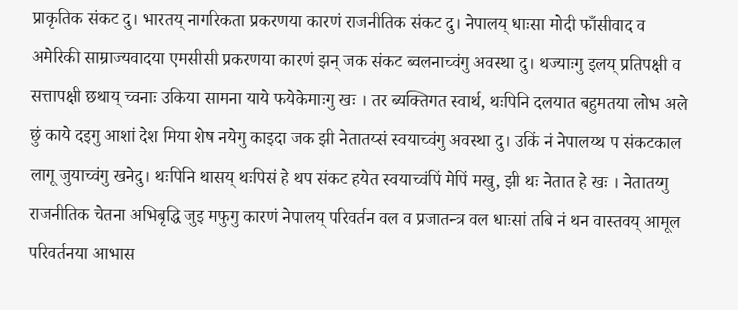प्राकृतिक संकट दु। भारतय् नागरिकता प्रकरणया कारणं राजनीतिक संकट दु। नेपालय् धाःसा मोदी फाँसीवाद व अमेरिकी साम्राज्यवादया एमसीसी प्रकरणया कारणं झन् जक संकट ब्वलनाच्वंगु अवस्था दु। थज्याःगु इलय् प्रतिपक्षी व सत्तापक्षी छथाय् च्वनाः उकिया सामना याये फयेकेमाःगु खः । तर ब्यक्तिगत स्वार्थ, थःपिनि दलयात बहुमतया लोभ अले छुं काये दइगु आशां देश मिया शेष नयेगु काइदा जक झी नेतातय्सं स्वयाच्वंगु अवस्था दु। उकिं नं नेपालय्थ प संकटकाल लागू जुयाच्वंगु खनेदु। थःपिनि थासय् थःपिसं हे थप संकट हयेत स्वयाच्वंपिं मेपिं मखु, झी थः नेतात हे खः । नेतातय्गु राजनीतिक चेतना अभिबृद्धि जुइ मफुगु कारणं नेपालय् परिवर्तन वल व प्रजातन्त्र वल धाःसां तबि नं थन वास्तवय् आमूल परिवर्तनया आभास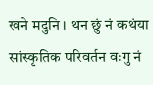खने मदुनि । थन छुं नं कथंया सांस्कृतिक परिवर्तन वःगु नं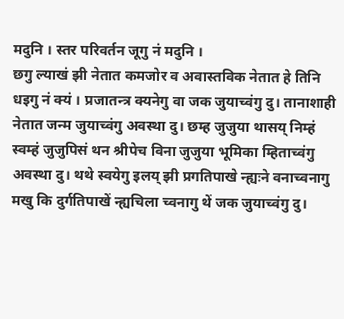मदुनि । स्तर परिवर्तन जूगु नं मदुनि ।
छगु ल्याखं झी नेतात कमजोर व अवास्तविक नेतात हे तिनि धइगु नं क्यं । प्रजातन्त्र क्यनेगु वा जक जुयाच्वंगु दु। तानाशाही नेतात जन्म जुयाच्वंगु अवस्था दु। छम्ह जुजुया थासय् निम्हं स्वम्हं जुजुपिसं थन श्रीपेच विना जुजुया भूमिका म्हिताच्वंगु अवस्था दु। थथे स्वयेगु इलय् झी प्रगतिपाखे न्ह्यःने वनाच्वनागु मखु कि दुर्गतिपाखें न्ह्यचिला च्वनागु थें जक जुयाच्वंगु दु।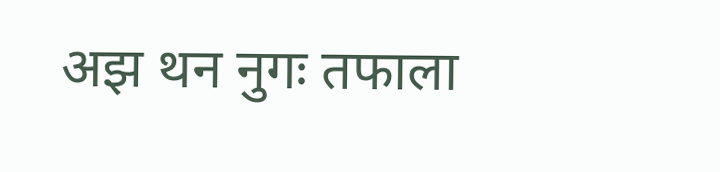अझ थन नुगः तफाला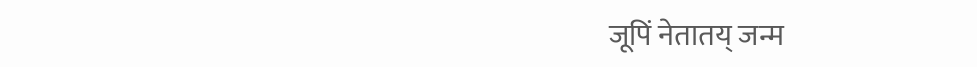जूपिं नेतातय् जन्म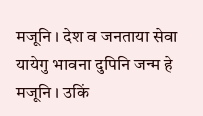मजूनि । देश व जनताया सेवा यायेगु भावना दुपिनि जन्म हे मजूनि । उकिं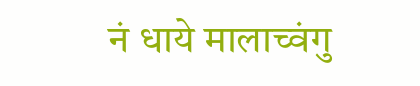नं धाये मालाच्वंगु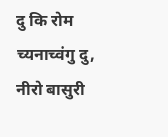दु कि रोम च्यनाच्वंगु दु, नीरो बासुरी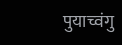पुयाच्वंगु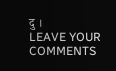दु ।
LEAVE YOUR COMMENTS